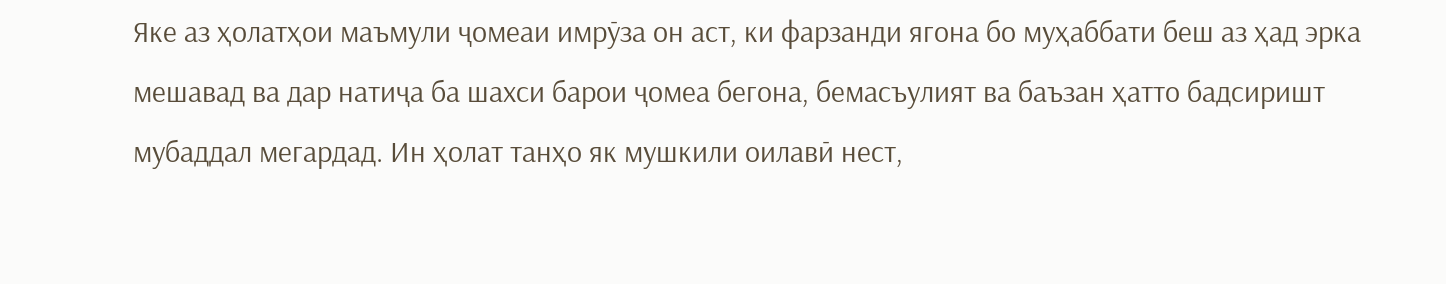Яке аз ҳолатҳои маъмули ҷомеаи имрӯза он аст, ки фарзанди ягона бо муҳаббати беш аз ҳад эрка мешавад ва дар натиҷа ба шахси барои ҷомеа бегона, бемасъулият ва баъзан ҳатто бадсиришт мубаддал мегардад. Ин ҳолат танҳо як мушкили оилавӣ нест,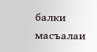балки масъалаи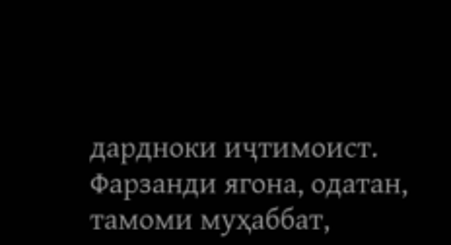дардноки иҷтимоист. Фарзанди ягона, одатан, тамоми муҳаббат,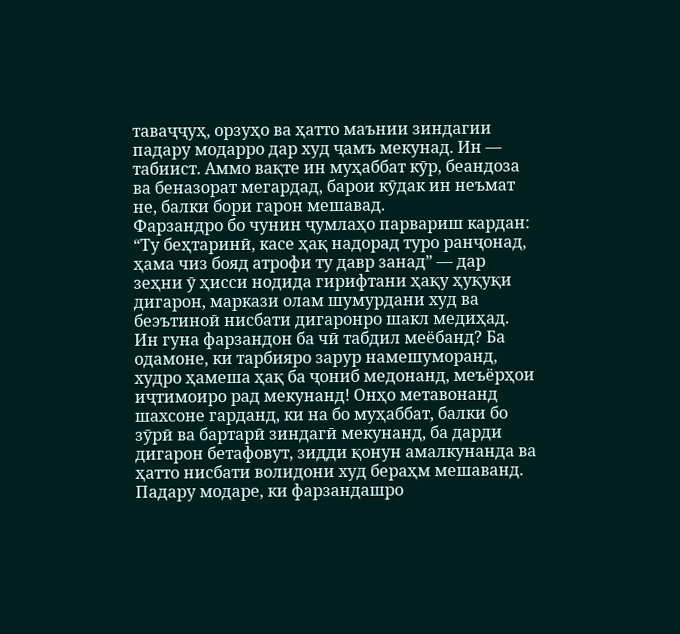таваҷҷуҳ, орзуҳо ва ҳатто маънии зиндагии падару модарро дар худ ҷамъ мекунад. Ин — табиист. Аммо вақте ин муҳаббат кӯр, беандоза ва беназорат мегардад, барои кӯдак ин неъмат не, балки бори гарон мешавад.
Фарзандро бо чунин ҷумлаҳо парвариш кардан: “Ту беҳтаринӣ, касе ҳақ надорад туро ранҷонад, ҳама чиз бояд атрофи ту давр занад” — дар зеҳни ӯ ҳисси нодида гирифтани ҳақу ҳуқуқи дигарон, маркази олам шумурдани худ ва беэътиноӣ нисбати дигаронро шакл медиҳад.
Ин гуна фарзандон ба чӣ табдил меёбанд? Ба одамоне, ки тарбияро зарур намешуморанд, худро ҳамеша ҳақ ба ҷониб медонанд, меъёрҳои иҷтимоиро рад мекунанд! Онҳо метавонанд шахсоне гарданд, ки на бо муҳаббат, балки бо зӯрӣ ва бартарӣ зиндагӣ мекунанд, ба дарди дигарон бетафовут, зидди қонун амалкунанда ва ҳатто нисбати волидони худ бераҳм мешаванд.
Падару модаре, ки фарзандашро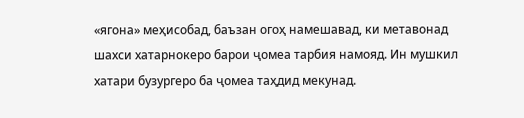«ягона» меҳисобад, баъзан огоҳ намешавад, ки метавонад шахси хатарнокеро барои ҷомеа тарбия намояд. Ин мушкил хатари бузургеро ба ҷомеа таҳдид мекунад.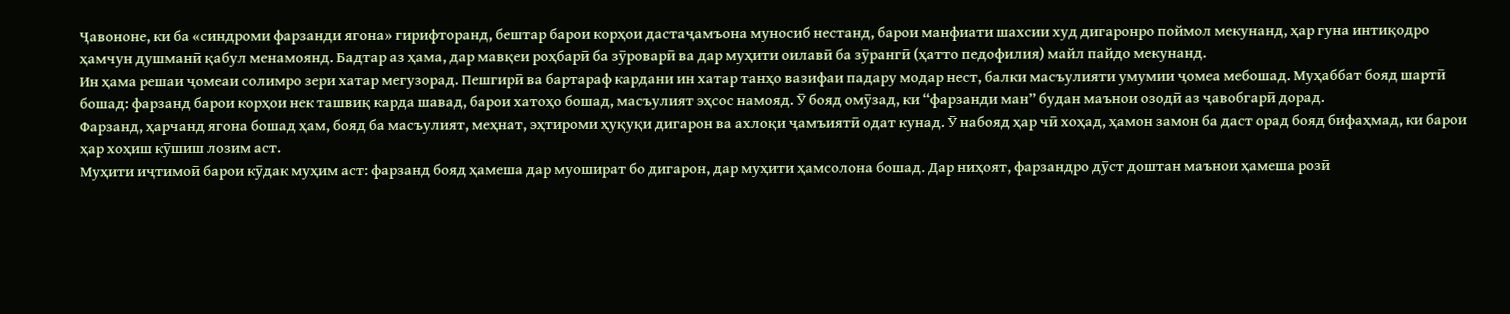Ҷавононе, ки ба «синдроми фарзанди ягона» гирифторанд, бештар барои корҳои дастаҷамъона муносиб нестанд, барои манфиати шахсии худ дигаронро поймол мекунанд, ҳар гуна интиқодро ҳамчун душманӣ қабул менамоянд. Бадтар аз ҳама, дар мавқеи роҳбарӣ ба зӯроварӣ ва дар муҳити оилавӣ ба зӯрангӣ (ҳатто педофилия) майл пайдо мекунанд.
Ин ҳама решаи ҷомеаи солимро зери хатар мегузорад. Пешгирӣ ва бартараф кардани ин хатар танҳо вазифаи падару модар нест, балки масъулияти умумии ҷомеа мебошад. Муҳаббат бояд шартӣ бошад: фарзанд барои корҳои нек ташвиқ карда шавад, барои хатоҳо бошад, масъулият эҳсос намояд. Ӯ бояд омӯзад, ки “фарзанди ман” будан маънои озодӣ аз ҷавобгарӣ дорад.
Фарзанд, ҳарчанд ягона бошад ҳам, бояд ба масъулият, меҳнат, эҳтироми ҳуқуқи дигарон ва ахлоқи ҷамъиятӣ одат кунад. Ӯ набояд ҳар чӣ хоҳад, ҳамон замон ба даст орад бояд бифаҳмад, ки барои ҳар хоҳиш кӯшиш лозим аст.
Муҳити иҷтимоӣ барои кӯдак муҳим аст: фарзанд бояд ҳамеша дар муошират бо дигарон, дар муҳити ҳамсолона бошад. Дар ниҳоят, фарзандро дӯст доштан маънои ҳамеша розӣ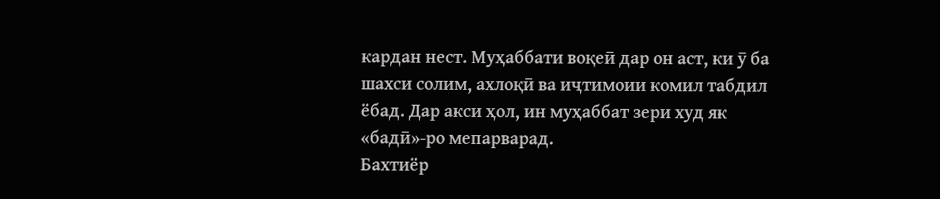кардан нест. Муҳаббати воқеӣ дар он аст, ки ӯ ба шахси солим, ахлоқӣ ва иҷтимоии комил табдил ёбад. Дар акси ҳол, ин муҳаббат зери худ як «бадӣ»-ро мепарварад.
Бахтиёр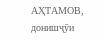АҲТАМОВ, донишҷӯи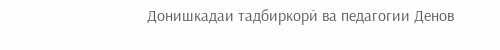Донишкадаи тадбиркорӣ ва педагогии Денов